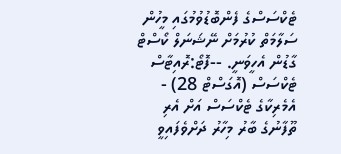ޓެކްސަސްގެ ފެންބޮޑުވުމުގައި މީހުން ސަލާމަތް ކުރުމަށް ނޭޝަނަލް ކޯސްޓް ގާޑުން އެހީވަނީ. --ފޮޓޯ:ރޮއިޓާސް
ޓެކްސަސް (އޮގަސްޓް 28) - އެމެރިކާގެ ޓެކްސަސް އަށް އެރި ތޫފާނުގެ ބާރު މިހާރު ދަށްވެފައިވީ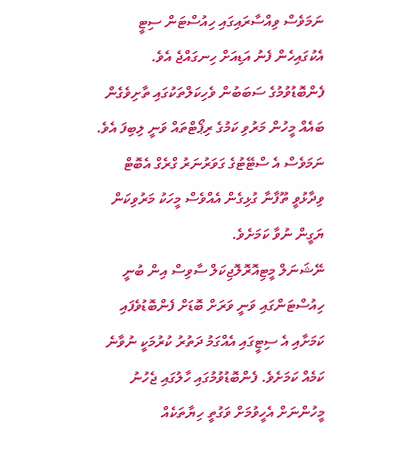ނަމަވެސް ވިއްސާރައިގައި ހިއުސްޓަން ސިޓީ އެކުގައިހެން ފެނު އަޑިއަށް ހިނގައްޖެ އެވެ.
ފެންބޮޑުވުމުގެ ސަބަބުން ވެހިކަލްތަކުގައި ތާށިވެގެން ބައެއް މީހުން މަރުވި ކަމުގެ ރިޕޯޓްތައް ވަނީ ލިބިފަ އެވެ. ނަމަވެސް އެ ސްޓޭޓުގެ ގަވަރުނަރު ގްރެގް އެބޮޓް ވިދާޅުވީ ތޫފާނާ ގުޅިގެން އެއްވެސް މީހަކު މަރުވިކަން ޔަގީން ނުވާ ކަމަށެވެ.
ނޭޝަނަލް މީޓިއޮރޮލޮޖިކަލް ސާވިސް އިން ބުނީ ހިއުސްޓަންގައި ވަނީ ވަރަށް ބޮޑަށް ފެންބޮޑުވެފައި ކަމަށާއި އެ ސިޓީގައި އެއްގަމު ދަތުރު ކުރުމަކީ ނުވާނެ ކަމެއް ކަމަށެވެ. ފެންބޮޑުވުމުގައި ހާލުގައި ޖެހުނު މީހުންނަށް އެހީވުމަށް ވަގުތީ ހިޔާތަކެއް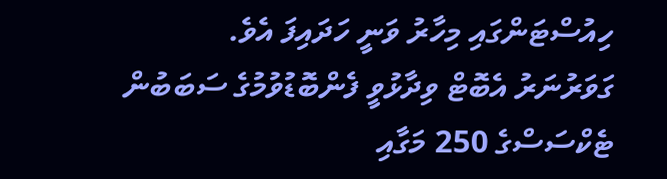ހިއުސްޓަންގައި މިހާރު ވަނީ ހަދައިފަ އެވެ.
ގަވަރުނަރު އެބޮޓް ވިދާޅުވީ ފެންބޮޑުވުމުގެ ސަބަބުން ޓެކްސަސްގެ 250 މަގާއި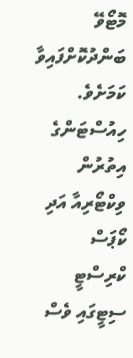މޮޓޯވޭ ބަންދުކޮށްފައިވާ ކަމަށެވެ. ހިއުސްޓަންގެ އިތުރުން ވިކްޓޯރިއާ އަދި ކޯޕަސް ކްރިސްޓީ ސިޓީގައި ވެސް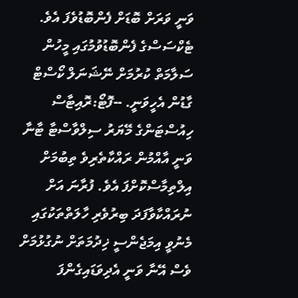ވަނީ ވަރަށް ބޮޑަށް ފެންބޮޑުވެފަ އެވެ.
ޓެކްސަސްގެ ފެންބޮޑުވުމުގައި މީހުން ސަލާމަތް ކުރުމަށް ނޭޝަނަލް ކޯސްޓް ގާޑުން އެހީވަނީ. --ފޮޓޯ:ރޮއިޓާސް
ހިއުސްޓަންގެ މޭޔަރު ސިލްވާސްޓާ ޓާނާ ވަނީ އާއްމުން ރައްކާތެރިވެ ތިބުމަށް އިލްތިމާސްކޮށްފަ އެވެ. ފުރާނަ އަށް ނުރައްކާވާފަދަ ބިރުވެރި ހާލަތްތަކުގައި މެނުވީ އިމަޖެންސީ ޚިދުމަތަށް ނުގުޅުމަށް ވެސް އޭނާ ވަނީ އެދިވަޑައިގެންފަ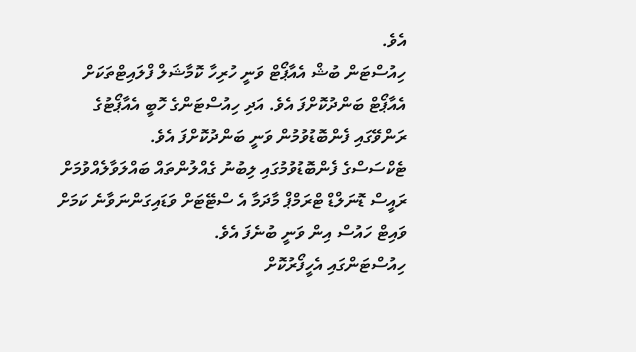އެވެ.
ހިއުސްޓަން ބުޝް އެއާޕޯޓް ވަނީ ހުރިހާ ކޮމާޝަލް ފްލައިޓްތަކަށް އެއާޕޯޓް ބަންދުކޮށްފަ އެވެ. އަދި ހިއުސްޓަންގެ ހޮބީ އެއާޕޯޓުގެ ރަންވޭގައި ފެންބޮޑުވުމުން ވަނީ ބަންދުކޮށްފަ އެވެ.
ޓެކްސަސްގެ ފެންބޮޑުވުމުގައި ލިބުނު ގެއްލުންތައް ބައްލަވާލެއްވުމަށް ރައީސް ޑޮނަލްޑް ޓްރަމްޕް މާދަމާ އެ ސްޓޭޓަށް ވަޑައިގަންނަވާނެ ކަމަށް ވައިޓް ހައުސް އިން ވަނީ ބުނެފަ އެވެ.
ހިއުސްޓަންގައި އެހީފޯރުކޮށް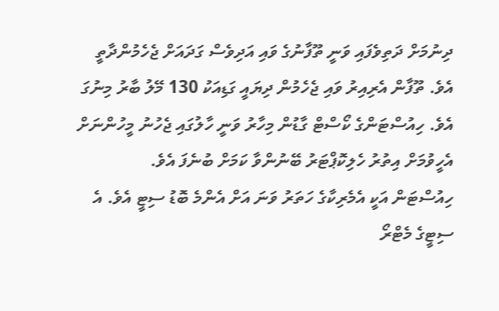ދިނުމަށް ދަތިވެފައި ވަނީ ތޫފާނުގެ ވައި އަދިވެސް ގަދައަށް ޖެހެމުންދާތީ އެވެ. ތޫފާން އެރިއިރު ވައި ޖެހެމުން ދިޔައީ ގަޑިއަކު 130 މޭލު ބާރު މިނުގަ އެވެ. ހިއުސްޓަންގެ ކޯސްޓް ގާޑުން މިހާރު ވަނީ ހާލުގައި ޖެހުނު މީހުންނަށް އެހީވުމަށް އިތުރު ހެލިކޮޕްޓަރު ބޭނުންވާ ކަމަށް ބުނެފަ އެވެ.
ހިއުސްޓަން އަކީ އެމެރިކާގެ ހަތަރު ވަނަ އަށް އެންމެ ބޮޑު ސިޓީ އެވެ. އެ ސިޓީގެ މެޓްރޯ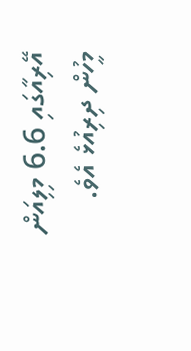އޭރިއާގައި 6.6 މިލިއަން މީހުން ދިރިއުޅެ އެވެ.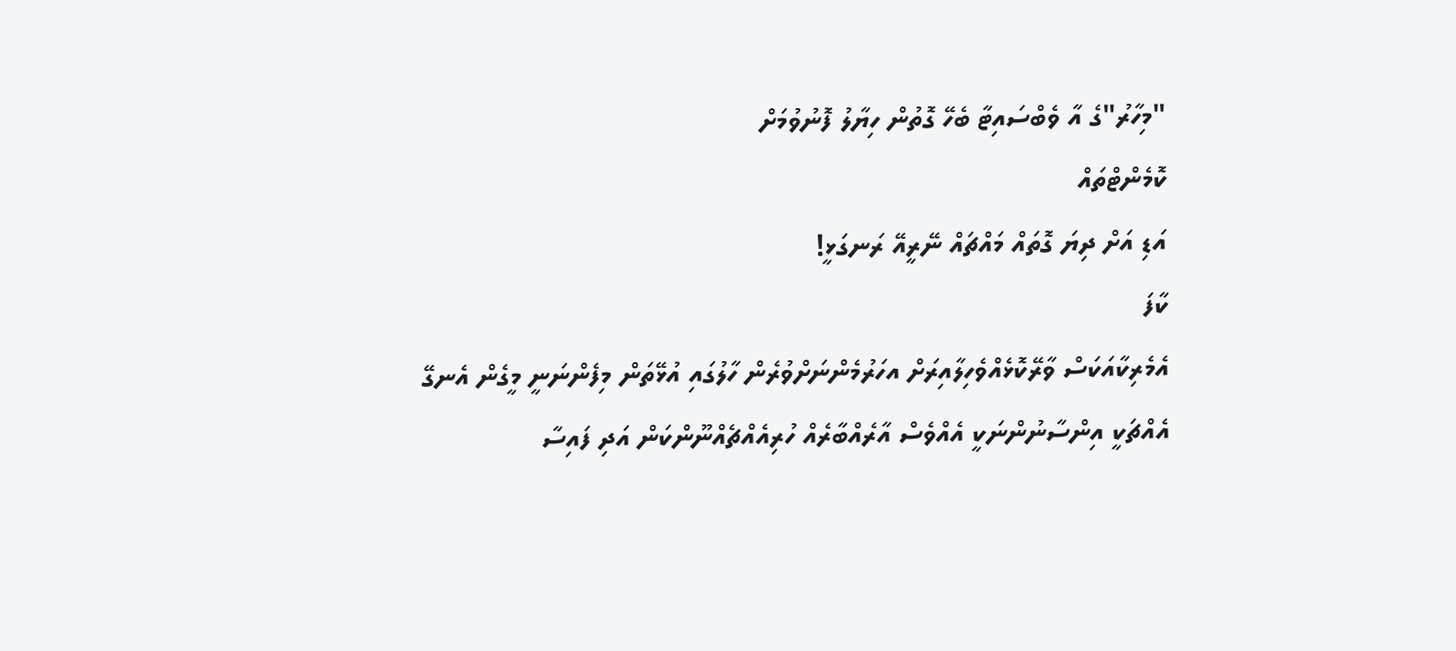"މިހާރު"ގެ އާ ވެބްސައިޓާ ބެހޭ ގޮތުން ހިޔާލު ފޮނުވުމަށް
ކޮމެންޓްތައް
އަޑި އަށް ދިޔަ ގޮތައް މައްޗައް ނޭރީއޭ ރަނގަޅީ!
ކާފަ
އެމެރިކާއަކަސް ވާރޭކޮޅެއްވެހިލާއިރަށް އހަރުމެންނަށްވުރެން ހާލުގައި އުޅޭތަން މިފެންނަނީ މީގެން އެނގޭ އެއްޗަކީ އިންސާނުންނަކީ އެއްވެސް އާރެއްބާރެއް ހުރިއެއްޗެއްނޫންކަން އަދި ފައިސާ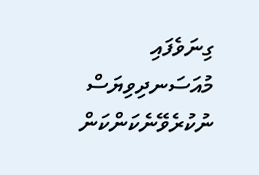ގިނަވެފައި މުއަސަނދިވިޔަސް ނުކުރެވޭނެކަންކަން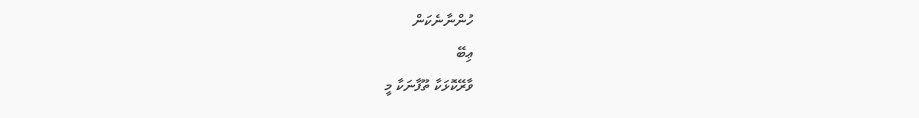ހުންނާނެކަން
ޢިބޭ
ވާރޭކޮޅަކާ ތޫފާނަކާ މީ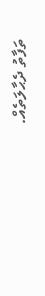ތަފާތު ދެޙާލަތެއް.